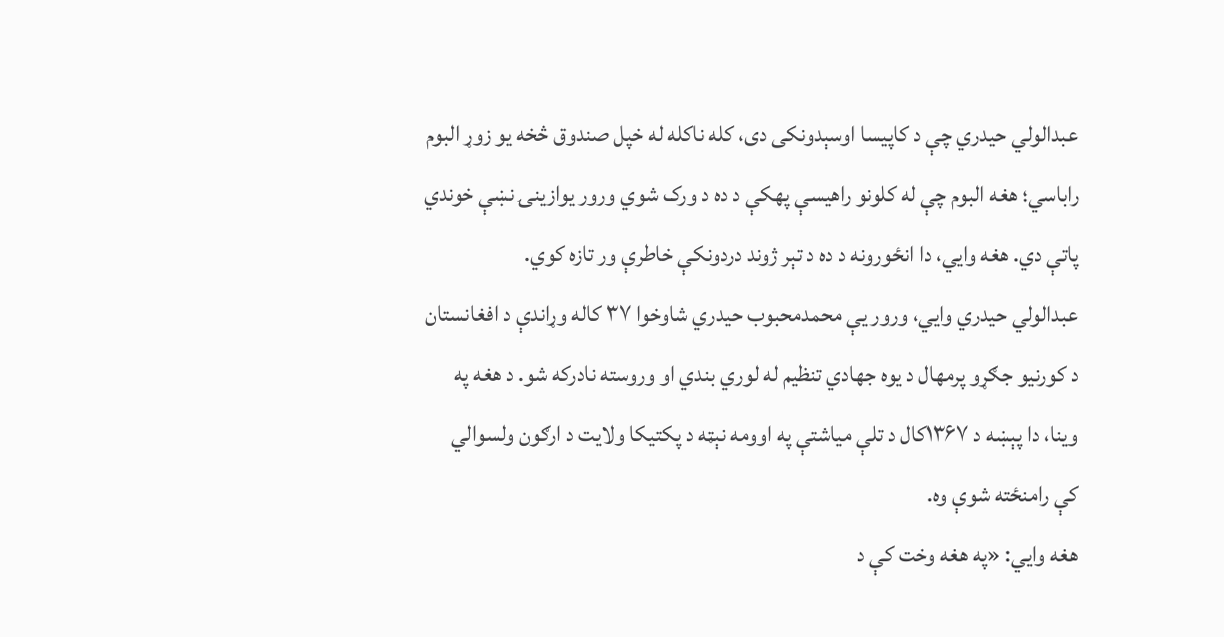عبدالولي حیدري چې د کاپیسا اوسېدونکی دی، کله ناکله له خپل صندوق څخه یو زوړ البوم راباسي؛ هغه البوم چې له کلونو راهیسې پهکې د ده د ورک شوي ورور یوازینۍ نښې خوندي پاتې دي. هغه وايي، دا انځورونه د ده د تېر ژوند دردونکې خاطرې ور تازه کوي.
عبدالولي حیدري وایي، ورور یې محمدمحبوب حیدري شاوخوا ۳۷ کاله وړاندې د افغانستان د کورنیو جګړو پرمهال د یوه جهادي تنظیم له لوري بندي او وروسته نادرکه شو. د هغه په وینا، دا پېښه د ۱۳۶۷کال د تلې میاشتې په اوومه نېټه د پکتیکا ولایت د ارګون ولسوالي کې رامنځته شوې وه.
هغه وایي: «په هغه وخت کې د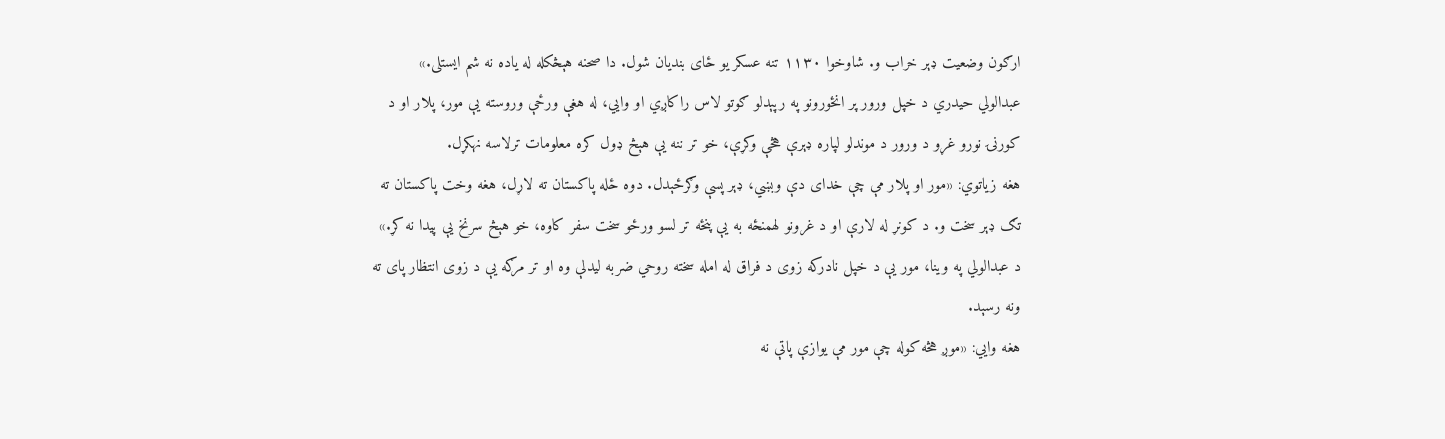ارګون وضعیت ډېر خراب و. شاوخوا ۱۱۳۰ تنه عسکر یو ځای بندیان شول. دا صحنه هېڅکله له یاده نه شم ایستلی.»
عبدالولي حیدري د خپل ورور پر انځورونو په رپېدلو ګوتو لاس راکاږي او وایي، له هغې ورځې وروسته یې مور، پلار او د کورنۍ نورو غړو د ورور د موندلو لپاره ډېرې هڅې وکړې، خو تر ننه یې هېڅ ډول کره معلومات ترلاسه نهکړل.
هغه زیاتوي: «مور او پلار مې چې خدای دې وبښي، ډېر پسې وګرځېدل. دوه ځله پاکستان ته لاړل، هغه وخت پاکستان ته تګ ډېر سخت و. د کونړ له لارې او د غرونو لهمنځه به یې پنځه تر لسو ورځو سخت سفر کاوه، خو هېڅ سرنخ یې پیدا نه کړ.»
د عبدالولي په وینا، مور یې د خپل نادرکه زوی د فراق له امله سخته روحي ضربه لیدلې وه او تر مرګه یې د زوی انتظار پای ته ونه رسېد.
هغه وایي: «موږ هڅه کوله چې مور مې یوازې پاتې نه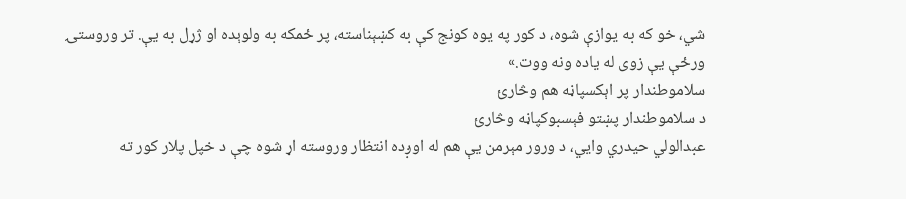شي، خو که به یوازې شوه، د کور په یوه کونج کې به کښېناسته، پر ځمکه به ولوېده او ژړل به یې. تر وروستۍ ورځې یې زوی له یاده ونه ووت.»
سلاموطندار پر اېکسپاڼه هم وڅارئ
د سلاموطندار پښتو فېسبوکپاڼه وڅارئ
عبدالولي حیدري وايي، د ورور مېرمن یې هم له اوږده انتظار وروسته اړ شوه چې د خپل پلار کور ته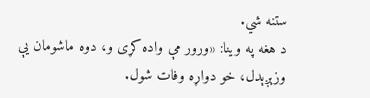ستنه شي.
د هغه په وینا: «ورور مې واده کړی و، دوه ماشومان یې وزېږېدل، خو دواړه وفات شول.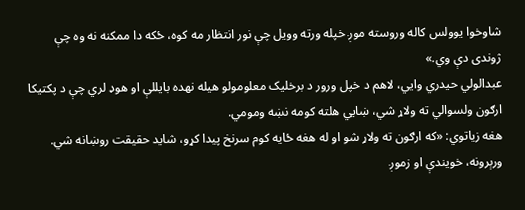شاوخوا یوولس کاله وروسته موږ خپله ورته وویل چې نور انتظار مه کوه، ځکه دا ممکنه نه وه چې ژوندی دې وي.»
عبدالولي حیدري وایي، لاهم د خپل ورور د برخلیک معلومولو هیله نهده بایللې او هوډ لري چې د پکتیکا ارګون ولسوالي ته ولاړ شي، ښايي هلته کومه نښه ومومي.
هغه زیاتوي: «که ارګون ته ولاړ شو او له هغه ځایه کوم سرنخ پیدا کړو، شاید حقیقت روښانه شي. ورېرونه، خويندې او زموږ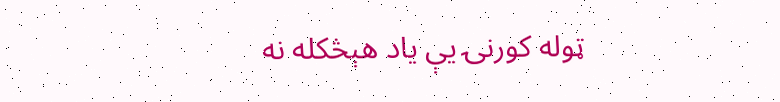ټوله کورنۍ یې یاد هېڅکله نه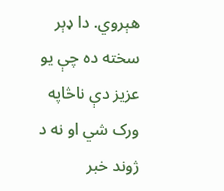هېروي. دا ډېر سخته ده چې یو عزیز دې ناڅاپه ورک شي او نه د ژوند خبر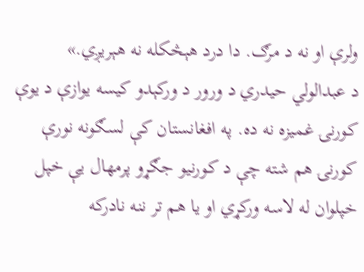ولرې او نه د مرګ. دا درد هېڅکله نه هېریږي.»
د عبدالولي حیدري د ورور د ورکېدو کیسه یوازې د یوې کورنۍ غمیزه نه ده. په افغانستان کې لسګونه نورې کورنۍ هم شته چې د کورنیو جګړو پرمهال یې خپل خپلوان له لاسه ورکړي او یا هم تر ننه نادرکه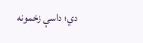دي؛ داسې زخمونه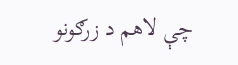چې لاهم د زرګونو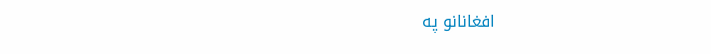افغانانو په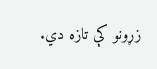زړونو کې تازه دي.